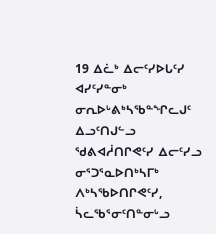19 ᐃᓛᒃ ᐃᓕᑦᓯᐅᒐᑦᓯ ᐊᓯᑦᓯᓐᓂᒃ ᓂᕆᐅᒡᕕᒃᓴᖃᓐᖏᓚᒍᑦ ᐃᓗᑦᑎᒍᓪᓗ ᖁᕕᐊᓲᑎᒋᕙᑦᓯ ᐃᓕᑦᓯᓗ ᓂᕐᑐᕐᓇᐅᑎᒃᓴᒥᒃ ᐱᒃᓴᖃᐅᑎᒋᕙᑦᓯ, ᓵᓚᖃᕐᓂᑦᑎᓐᓂᒡᓗ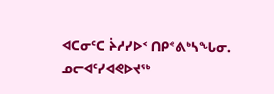ᐊᑕᓂᑦᑕ ᔩᓱᓯᐅᑉ ᑎᑭᕝᕕᒃᓴᖓᓂ.
ᓄᓕᐊᑦᓯᐊᕙᐅᔪᖅ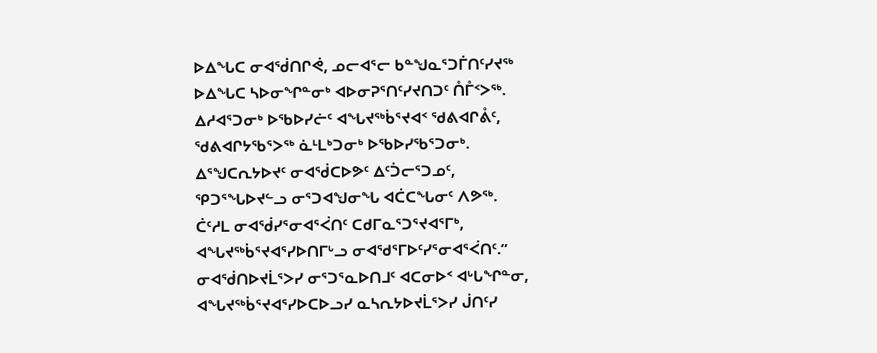ᐅᐃᖓᑕ ᓂᐊᖂᑎᒋᕚ, ᓄᓕᐊᕐᓕ ᑲᓐᖑᓇᕐᑐᒦᑎᑦᓯᔪᖅ ᐅᐃᖓᑕ ᓴᐅᓂᖏᓐᓂᒃ ᐊᐅᓂᕈᕐᑎᑦᓯᔪᑎᑐᑦ ᑍᒤᑉᐳᖅ.
ᐃᓱᐊᕐᑐᓂᒃ ᐅᖃᐅᓯᓖᑦ ᐊᖓᔪᖅᑳᕐᔪᐊᑉ ᖁᕕᐊᒋᕔᑦ, ᖁᕕᐊᒋᔭᖃᕐᐳᖅ ᓈᒻᒪᒃᑐᓂᒃ ᐅᖃᐅᓯᖃᕐᑐᓂᒃ.
ᐃᕐᖑᑕᕆᔭᐅᔪᑦ ᓂᐊᖂᑕᐅᕗᑦ ᐃᑦᑑᓕᕐᑐᓄᑦ, ᕿᑐᕐᖓᐅᔪᓪᓗ ᓂᕐᑐᐊᖑᓂᖓ ᐊᑖᑕᖓᓂᑦ ᐱᕗᖅ.
ᑖᑦᓱᒪ ᓂᐊᖂᓯᕐᓂᐊᕐᐹᑎᑦ ᑕᑯᒥᓇᕐᑐᕐᔪᐊᕐᒥᒃ, ᐊᖓᔪᖅᑳᕐᔪᐊᕐᓯᐅᑎᒥᒡᓗ ᓂᐊᖁᕐᒥᐅᑦᓯᕐᓂᐊᕐᐹᑎᑦ.”
ᓂᐊᖂᑎᐅᔪᒫᕐᐳᓯ ᓂᕐᑐᕐᓇᐅᑎᒧᑦ ᐊᑕᓂᐅᑉ ᐊᒡᒐᖏᓐᓂ, ᐊᖓᔪᖅᑳᕐᔪᐊᕐᓯᐅᑕᐅᓗᓯ ᓇᓴᕆᔭᐅᔪᒫᕐᐳᓯ ᒎᑎᑦᓯ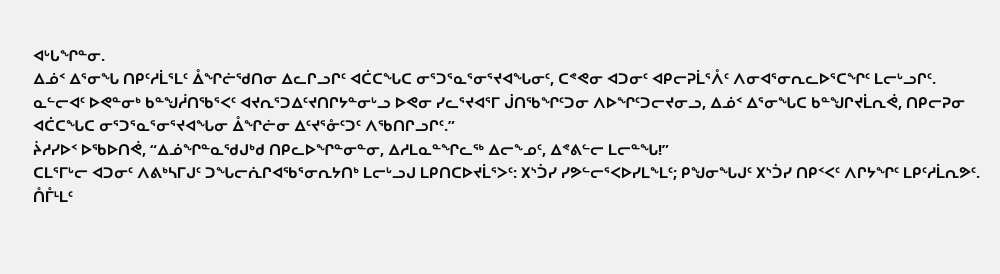ᐊᒡᒐᖏᓐᓂ.
ᐃᓅᑉ ᐃᕐᓂᖓ ᑎᑭᑦᓱᒫᕐᒪᑦ ᐂᖏᓖᖁᑎᓂ ᐃᓚᒋᓗᒋᑦ ᐊᑖᑕᖓᑕ ᓂᕐᑐᕐᓇᕐᓂᕐᔪᐊᖓᓂᑦ, ᑕᕝᕙᓂ ᐊᑐᓂᑦ ᐊᑭᓕᕈᒫᕐᐰᑦ ᐱᓂᐊᕐᓂᕆᓚᐅᕐᑕᖏᑦ ᒪᓕᒡᓗᒋᑦ.
ᓇᓪᓕᐊᑦ ᐅᕙᓐᓂᒃ ᑲᓐᖑᓲᑎᖃᕐᐸᑦ ᐊᔪᕆᕐᑐᐃᑦᔪᑎᒋᔭᓐᓂᒡᓗ ᐅᕙᓂ ᓯᓚᕐᔪᐊᕐᒥ ᒎᑎᖃᖏᑦᑐᓂ ᐱᐅᖏᑦᑐᓕᔪᓂᓗ, ᐃᓅᑉ ᐃᕐᓂᖓᑕ ᑲᓐᖑᒋᔪᒫᕆᕚ, ᑎᑭᓕᕈᓂ ᐊᑖᑕᖓᑕ ᓂᕐᑐᕐᓇᕐᓂᕐᔪᐊᖓᓂ ᐂᖏᓖᓂ ᐃᑦᔪᕐᓁᑦᑐᑦ ᐱᖃᑎᒋᓗᒋᑦ.”
ᔩᓱᓯᐅᑉ ᐅᖃᐅᑎᕚ, “ᐃᓅᖏᓐᓇᖁᒍᒃᑯ ᑎᑭᓚᐅᖏᓐᓂᓐᓂ, ᐃᓱᒪᓇᓐᖏᓚᖅ ᐃᓕᖕᓄᑦ, ᐃᕝᕕᓪᓕ ᒪᓕᓐᖓ!”
ᑕᒪᕐᒥᒡᓕ ᐊᑐᓂᑦ ᐱᕕᒃᓴᒥᒍᑦ ᑐᖓᓕᕇᒋᐊᖃᕐᓂᕆᔭᑎᒃ ᒪᓕᒡᓗᒍ ᒪᑭᑎᑕᐅᔪᒫᕐᐳᑦ: ᙭ᔅᑑᓯ ᓯᕗᓪᓕᕐᐸᐅᓯᒪᖕᒪᑦ; ᑭᖑᓂᖓᒍᑦ ᙭ᔅᑑᓯ ᑎᑭᑉᐸᑦ ᐱᒋᔭᖏᑦ ᒪᑭᑦᓱᒫᕆᕗᑦ.
ᑍᒤᒻᒪᑦ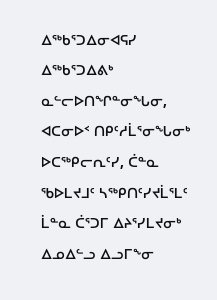ᐃᖅᑲᕐᑐᐃᓂᐊᕋᓯ ᐃᖅᑲᕐᑐᐃᕕᒃ ᓇᓪᓕᐅᑎᖏᓐᓂᖓᓂ, ᐊᑕᓂᐅᑉ ᑎᑭᑦᓱᒫᕐᓂᖓᓂᒃ ᐅᑕᖅᑭᓕᕆᑦᓯ, ᑖᓐᓇ ᖃᐅᒪᔪᒧᑦ ᓴᖅᑭᑎᑦᓯᔪᒫᕐᒪᑦ ᒫᓐᓇ ᑖᕐᑐᒥ ᐃᔨᕐᓯᒪᔪᓂᒃ ᐃᓄᐃᓪᓗ ᐃᓗᒥᖕᓂ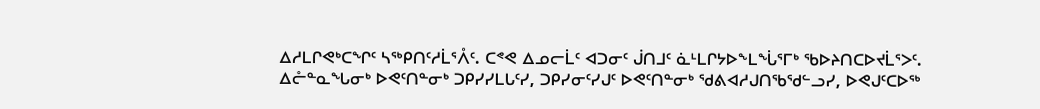ᐃᓱᒪᒋᕙᒃᑕᖏᑦ ᓴᖅᑭᑎᑦᓱᒫᕐᐰᑦ. ᑕᕝᕙ ᐃᓄᓕᒫᑦ ᐊᑐᓂᑦ ᒎᑎᒧᑦ ᓈᒻᒪᒋᔭᐅᖕᒪᖔᕐᒥᒃ ᖃᐅᔨᑎᑕᐅᔪᒫᕐᐳᑦ.
ᐃᓔᓐᓇᖓᓂᒃ ᐅᕙᑦᑎᓐᓂᒃ ᑐᑭᓯᓯᒪᒐᑦᓯ, ᑐᑭᓯᓂᑦᓯᒍᑦ ᐅᕙᑦᑎᓐᓂᒃ ᖁᕕᐊᓱᒍᑎᖃᖁᓪᓗᓯ, ᐅᕙᒍᑦᑕᐅᖅ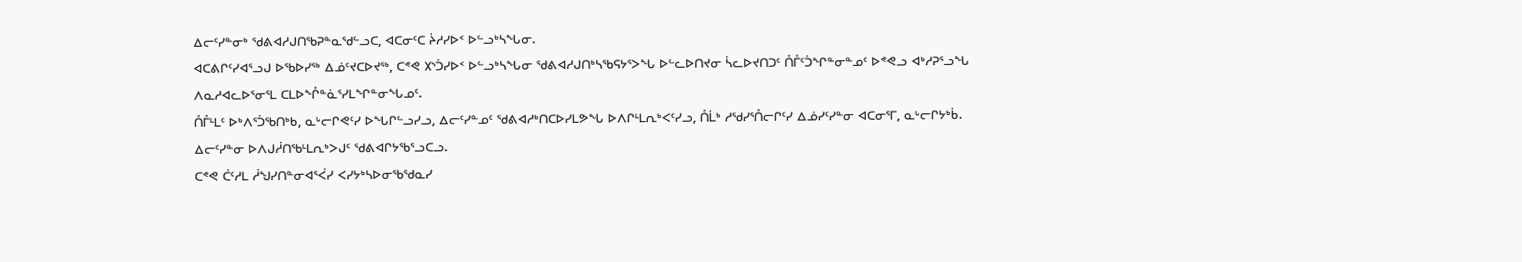ᐃᓕᑦᓯᓐᓂᒃ ᖁᕕᐊᓱᒍᑎᖃᕈᓐᓇᖁᓪᓗᑕ, ᐊᑕᓂᑦᑕ ᔩᓱᓯᐅᑉ ᐅᓪᓗᒃᓴᖓᓂ.
ᐊᑕᕕᒋᑦᓯᐊᕐᓗᒍ ᐅᖃᐅᓯᖅ ᐃᓅᑦᔪᑕᐅᔪᖅ, ᑕᕝᕙ ᙭ᔅᑑᓯᐅᑉ ᐅᓪᓗᒃᓴᖓᓂ ᖁᕕᐊᓱᒍᑎᒃᓴᖃᕋᔭᕐᐳᖓ ᐅᓪᓚᐅᑎᔪᓂ ᓵᓚᐅᔪᑎᑐᑦ ᑍᒤᑦᑑᖏᓐᓂᓐᓄᑦ ᐅᕝᕙᓗ ᐊᒃᓱᕈᕐᓗᖓ ᐱᓇᓱᐊᓚᐅᕐᓂᕐᒪ ᑕᒪᐅᖕᒊᓐᓈᕐᓯᒪᖏᓐᓂᖓᓄᑦ.
ᑍᒤᒻᒪᑦ ᐅᒃᐱᕐᑑᖃᑎᒃᑲ, ᓇᒡᓕᒋᕙᑦᓯ ᐅᖓᒋᓪᓗᓯᓗ, ᐃᓕᑦᓯᓐᓄᑦ ᖁᕕᐊᓱᒃᑎᑕᐅᓯᒪᕗᖓ ᐅᐱᒋᒻᒪᕆᒃᐸᑦᓯᓗ, ᑍᒫᒃ ᓱᖁᓯᕐᑍᓕᒋᑦᓯ ᐃᓅᓯᑦᓯᓐᓂ ᐊᑕᓂᕐᒥ, ᓇᒡᓕᒋᔭᒃᑳ.
ᐃᓕᑦᓯᓐᓂ ᐅᐱᒍᓲᑎᖃᒻᒪᕆᒃᐳᒍᑦ ᖁᕕᐊᒋᔭᖃᕐᓗᑕᓗ.
ᑕᕝᕙ ᑖᑦᓱᒪ ᓲᖑᓯᑎᓐᓂᐊᕐᐹᓯ ᐸᓯᔭᒃᓴᐅᓂᖃᖁᓇᓯ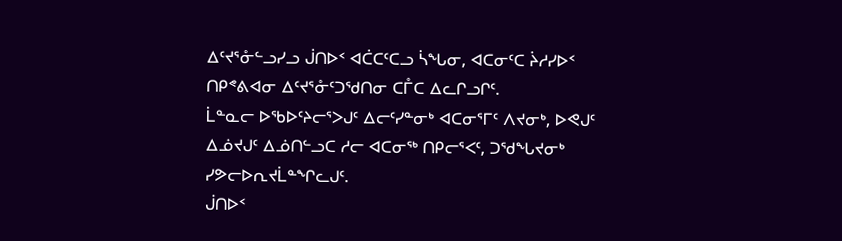ᐃᑦᔪᕐᓁᓪᓗᓯᓗ ᒎᑎᐅᑉ ᐊᑖᑕᑦᑕᓗ ᓵᖓᓂ, ᐊᑕᓂᑦᑕ ᔩᓱᓯᐅᑉ ᑎᑭᕝᕕᐊᓂ ᐃᑦᔪᕐᓁᑦᑐᖁᑎᓂ ᑕᒤᑕ ᐃᓚᒋᓗᒋᑦ.
ᒫᓐᓇᓕ ᐅᖃᐅᑦᔨᓕᕐᐳᒍᑦ ᐃᓕᑦᓯᓐᓂᒃ ᐊᑕᓂᕐᒥᑦ ᐱᔪᓂᒃ, ᐅᕙᒍᑦ ᐃᓅᔪᒍᑦ ᐃᓅᑎᓪᓗᑕ ᓱᓕ ᐊᑕᓂᖅ ᑎᑭᓕᕐᐸᑦ, ᑐᖁᖓᔪᓂᒃ ᓯᕗᓕᐅᕆᔪᒫᓐᖏᓚᒍᑦ.
ᒎᑎᐅᑉ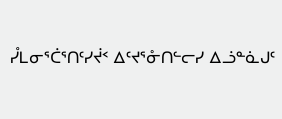ᓮᒪᓂᕐᑖᕐᑎᑦᓯᔫᑉ ᐃᑦᔪᕐᓁᑎᓪᓕᓯ ᐃᓘᓐᓈᒍᑦ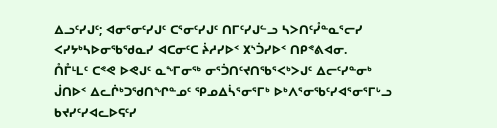ᐃᓗᑦᓯᒍᑦ; ᐊᓂᕐᓂᑦᓯᒍᑦ ᑕᕐᓂᑦᓯᒍᑦ ᑎᒥᑦᓯᒍᓪᓗ ᓴᐳᑎᑦᓮᓐᓇᕐᓕᓯ ᐸᓯᔭᒃᓴᐅᓂᖃᖁᓇᓯ ᐊᑕᓂᑦᑕ ᔩᓱᓯᐅᑉ ᙭ᔅᑑᓯᐅᑉ ᑎᑭᕝᕕᐊᓂ.
ᑍᒤᒻᒪᑦ ᑕᕝᕙ ᐅᕙᒍᑦ ᓇᖕᒥᓂᖅ ᓂᕐᑑᑎᑦᔪᑎᖃᕐᐸᒃᐳᒍᑦ ᐃᓕᑦᓯᓐᓂᒃ ᒎᑎᐅᑉ ᐃᓚᒌᒃᑐᖁᑎᖏᓐᓄᑦ ᕿᓄᐃᓵᕐᓂᕐᒥᒃ ᐅᒃᐱᕐᓂᖃᑦᓯᐊᕐᓂᕐᒥᒡᓗ ᑲᔪᓯᑦᓯᐊᓚᐅᕋᑦᓯ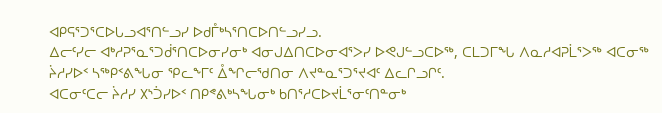ᐊᑭᕋᕐᑐᕐᑕᐅᒐᓗᐊᕐᑎᓪᓗᓯ ᐅᑯᒤᒃᓴᕐᑎᑕᐅᑎᓪᓗᓯᓗ.
ᐃᓕᑦᓯᓕ ᐊᒃᓱᕈᕐᓇᕐᑐᑰᕐᑎᑕᐅᓂᓯᓂᒃ ᐊᓂᒍᐃᑎᑕᐅᓂᐊᕐᐳᓯ ᐅᕙᒍᓪᓗᑕᐅᖅ, ᑕᒪᑐᒥᖓ ᐱᓇᓱᐊᕈᒫᕐᐳᖅ ᐊᑕᓂᖅ ᔩᓱᓯᐅᑉ ᓴᖅᑭᑉᕕᖓᓂ ᕿᓚᖕᒥᑦ ᐂᖏᓕᖁᑎᓂ ᐱᔪᓐᓇᕐᑐᕐᔪᐊᑦ ᐃᓚᒋᓗᒋᑦ.
ᐊᑕᓂᑦᑕᓕ ᔩᓱᓯ ᙭ᔅᑑᓯᐅᑉ ᑎᑭᕝᕕᒃᓴᖓᓂᒃ ᑲᑎᕐᓱᑕᐅᔪᒫᕐᓂᑦᑎᓐᓂᒃ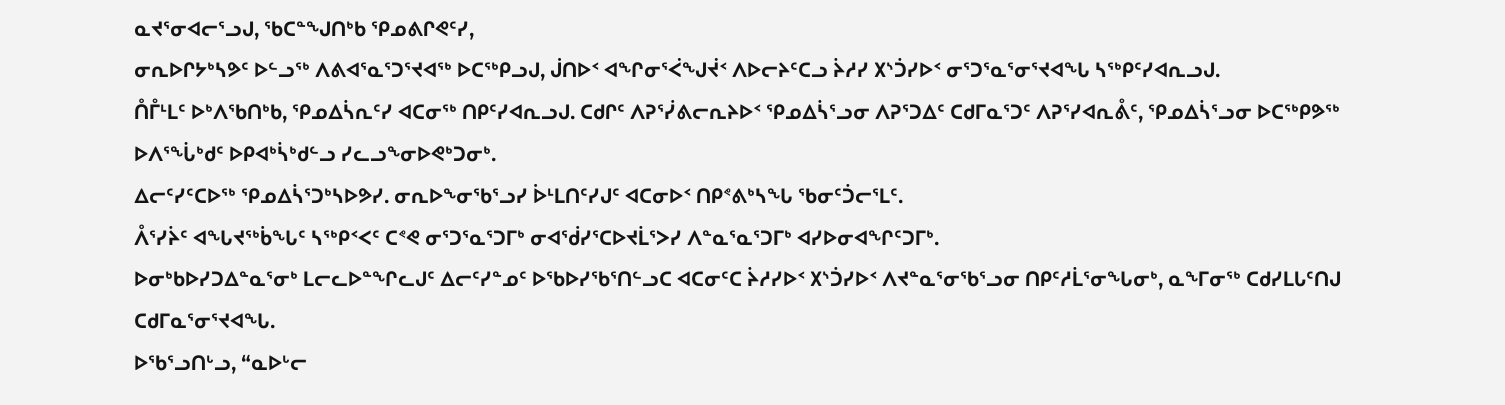ᓇᔪᕐᓂᐊᓕᕐᓗᒍ, ᖃᑕᓐᖑᑎᒃᑲ ᕿᓄᕕᒋᕙᑦᓯ,
ᓂᕆᐅᒋᔭᒃᓴᕗᑦ ᐅᓪᓗᖅ ᐱᕕᐊᕐᓇᕐᑐᕐᔪᐊᖅ ᐅᑕᖅᑭᓗᒍ, ᒎᑎᐅᑉ ᐊᖏᓂᕐᐹᖑᔫᑉ ᐱᐅᓕᔨᑦᑕᓗ ᔩᓱᓯ ᙭ᔅᑑᓯᐅᑉ ᓂᕐᑐᕐᓇᕐᓂᕐᔪᐊᖓ ᓴᖅᑭᑦᓯᐊᕆᓗᒍ.
ᑍᒤᒻᒪᑦ ᐅᒃᐱᖃᑎᒃᑲ, ᕿᓄᐃᓵᕆᑦᓯ ᐊᑕᓂᖅ ᑎᑭᑦᓯᐊᕆᓗᒍ. ᑕᑯᒋᑦ ᐱᕈᕐᓰᕕᓕᕆᔨᐅᑉ ᕿᓄᐃᓵᕐᓗᓂ ᐱᕈᕐᑐᐃᑦ ᑕᑯᒥᓇᕐᑐᑦ ᐱᕈᕐᓯᐊᕆᕔᑦ, ᕿᓄᐃᓵᕐᓗᓂ ᐅᑕᖅᑭᕗᖅ ᐅᐱᕐᖔᒃᑯᑦ ᐅᑭᐊᒃᓵᒃᑯᓪᓗ ᓯᓚᓗᖕᓂᐅᕙᒃᑐᓂᒃ.
ᐃᓕᑦᓯᑦᑕᐅᖅ ᕿᓄᐃᓵᕐᑐᒃᓴᐅᕗᓯ. ᓂᕆᐅᖕᓂᖃᕐᓗᓯ ᐆᒻᒪᑎᑦᓯᒍᑦ ᐊᑕᓂᐅᑉ ᑎᑭᕝᕕᒃᓴᖓ ᖃᓂᑦᑑᓕᕐᒪᑦ.
ᐰᕐᓯᔩᑦ ᐊᖓᔪᖅᑳᖓᑦ ᓴᖅᑭᑉᐸᑦ ᑕᕝᕙ ᓂᕐᑐᕐᓇᕐᑐᒥᒃ ᓂᐊᖂᓯᕐᑕᐅᔪᒫᕐᐳᓯ ᐱᓐᓇᕐᓇᕐᑐᒥᒃ ᐊᓯᐅᓂᐊᖏᑦᑐᒥᒃ.
ᐅᓂᒃᑲᐅᓯᑐᐃᓐᓇᕐᓂᒃ ᒪᓕᓚᐅᓐᖏᓚᒍᑦ ᐃᓕᑦᓯᓐᓄᑦ ᐅᖃᐅᓯᖃᕐᑎᓪᓗᑕ ᐊᑕᓂᑦᑕ ᔩᓱᓯᐅᑉ ᙭ᔅᑑᓯᐅᑉ ᐱᔪᓐᓇᕐᓂᖃᕐᓗᓂ ᑎᑭᑦᓱᒫᕐᓂᖓᓂᒃ, ᓇᖕᒥᓂᖅ ᑕᑯᓯᒪᒐᑦᑎᒍ ᑕᑯᒥᓇᕐᓂᕐᔪᐊᖓ.
ᐅᖃᕐᓗᑎᒡᓗ, “ᓇᐅᒡᓕ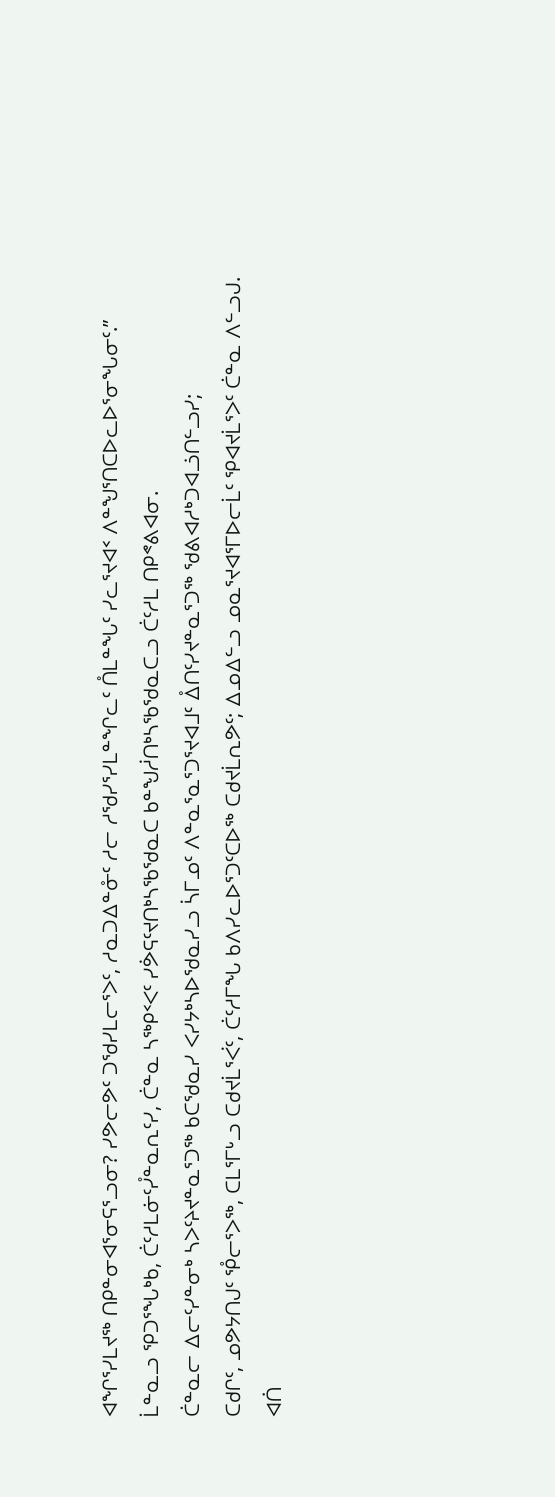ᐊᖏᕐᓯᒪᔪᖅ ᑎᑭᓐᓂᐊᕐᓂᕋᕐᓗᓂ? ᓯᕗᓕᕗᑦ ᑐᖁᓯᒪᓕᕐᐳᑦ, ᓱᓇᑐᐃᓐᓁᑦ ᓱᓕ ᓱᖁᓯᕐᓯᒪᓐᖏᓚᑦ ᑍᒪᓐᖓᑦ ᓯᓚᕐᔪᐊᑉ ᐱᓐᖑᕐᑎᑕᐅᓚᐅᕐᓂᖓᓂᑦ.”
ᒫᓐᓇᓗ ᕿᑐᕐᖓᒃᑲ, ᑖᑦᓱᒪᓃᑦᓮᓐᓇᕆᑦᓯ, ᑖᓐᓇ ᓴᖅᑭᑉᐸᑦ ᓯᕘᕋᑦᔪᑎᒃᓴᖃᖁᓇᑕ ᑲᓐᖑᓲᑎᒃᓴᖃᖁᓇᑕᓗ ᑖᑦᓱᒪ ᑎᑭᕝᕕᐊᓂ.
ᑖᓐᓇᓕ ᐃᓕᑦᓯᓐᓂᒃ ᓴᐳᑦᔨᔪᓐᓇᕐᑐᖅ ᑲᑕᖁᓇᓯ ᐸᓯᔭᒃᓴᐅᖁᓇᓯᓗ ᓵᒥᓄᑦ ᐱᓐᓇᕐᓇᕐᑐᕐᔪᐊᒧᑦ ᐂᑎᑦᓯᔪᓐᓇᕐᑐᖅ ᖁᕕᐊᓱᒃᑐᐊᓘᑎᓪᓗᓯ;
ᑕᑯᒋᑦ, ᓄᕗᔭᑎᒍᑦ ᕾᓕᕐᐳᖅ, ᑕᒪᕐᒥᒡᓗ ᑕᑯᔪᒫᕐᐹᑦ, ᑖᑦᓱᒥᖓ ᑲᐱᓯᓚᐅᕐᑐᑦᑕᐅᖅ ᑕᑯᔪᒫᕆᕗᑦ; ᐃᓄᐃᓪᓗ ᓄᓇᕐᔪᐊᕐᒥᐅᓕᒫᑦ ᕿᐊᔪᒫᕐᐳᑦ ᑖᓐᓇ ᐱᓪᓗᒍ. ᐊᑏ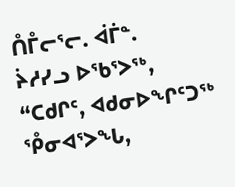ᑍᒤᓕᕐᓕ. ᐋᒦᓐ.
ᔩᓱᓯᓗ ᐅᖃᕐᐳᖅ, “ᑕᑯᒋᑦ, ᐊᑯᓂᐅᖏᑦᑐᖅ ᕾᓂᐊᕐᐳᖓ,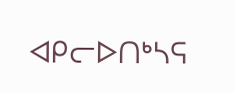ᐊᑭᓕᐅᑎᒃᓴᕋ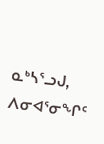ᓇᒃᓴᕐᓗᒍ, ᐱᓂᐊᕐᓂᖏᑦ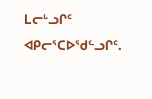ᒪᓕᒡᓗᒋᑦ ᐊᑭᓕᕐᑕᐅᖁᓪᓗᒋᑦ.